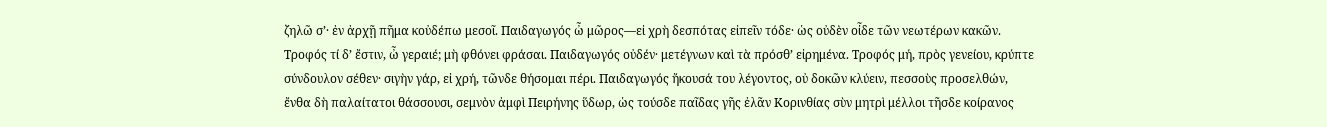ζηλῶ σ’· ἐν ἀρχῇ πῆμα κοὐδέπω μεσοῖ. Παιδαγωγός ὦ μῶρος—εἰ χρὴ δεσπότας εἰπεῖν τόδε· ὡς οὐδὲν οἶδε τῶν νεωτέρων κακῶν. Τροφός τί δ’ ἔστιν, ὦ γεραιέ; μὴ φθόνει φράσαι. Παιδαγωγός οὐδέν· μετέγνων καὶ τὰ πρόσθ’ εἰρημένα. Τροφός μή, πρὸς γενείου, κρύπτε σύνδουλον σέθεν· σιγὴν γάρ, εἰ χρή, τῶνδε θήσομαι πέρι. Παιδαγωγός ἤκουσά του λέγοντος, οὐ δοκῶν κλύειν, πεσσοὺς προσελθών, ἔνθα δὴ παλαίτατοι θάσσουσι, σεμνὸν ἀμφὶ Πειρήνης ὕδωρ, ὡς τούσδε παῖδας γῆς ἐλᾶν Κορινθίας σὺν μητρὶ μέλλοι τῆσδε κοίρανος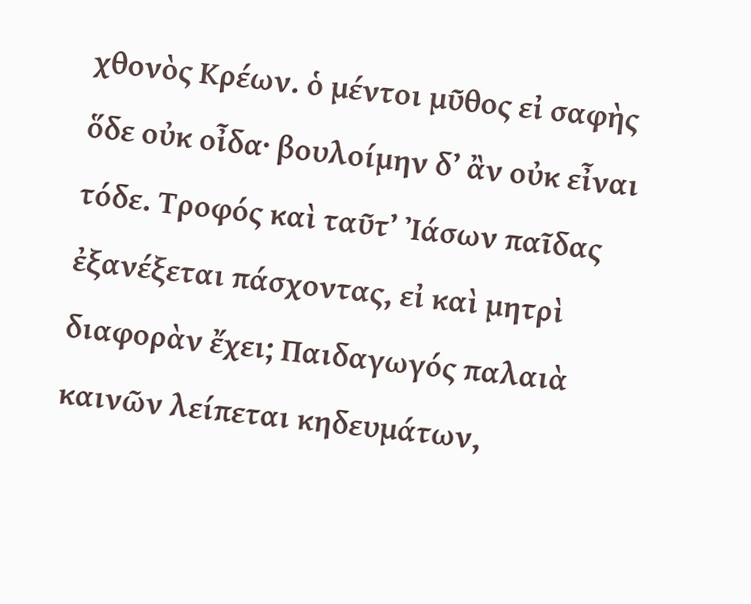χθονὸς Κρέων. ὁ μέντοι μῦθος εἰ σαφὴς ὅδε οὐκ οἶδα· βουλοίμην δ’ ἂν οὐκ εἶναι τόδε. Τροφός καὶ ταῦτ’ Ἰάσων παῖδας ἐξανέξεται πάσχοντας, εἰ καὶ μητρὶ διαφορὰν ἔχει; Παιδαγωγός παλαιὰ καινῶν λείπεται κηδευμάτων,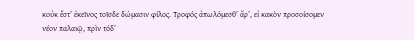κοὐκ ἔστ’ ἐκεῖνος τοῖσδε δώμασιν φίλος. Τροφός ἀπωλόμεσθ’ ἄρ’, εἰ κακὸν προσοίσομεν νέον παλαιῷ, πρὶν τόδ’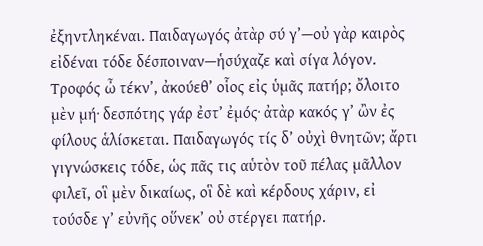ἐξηντληκέναι. Παιδαγωγός ἀτὰρ σύ γ’—οὐ γὰρ καιρὸς εἰδέναι τόδε δέσποιναν—ἡσύχαζε καὶ σίγα λόγον. Τροφός ὦ τέκν’, ἀκούεθ’ οἷος εἰς ὑμᾶς πατήρ; ὄλοιτο μὲν μή· δεσπότης γάρ ἐστ’ ἐμός· ἀτὰρ κακός γ’ ὢν ἐς φίλους ἁλίσκεται. Παιδαγωγός τίς δ’ οὐχὶ θνητῶν; ἄρτι γιγνώσκεις τόδε, ὡς πᾶς τις αὑτὸν τοῦ πέλας μᾶλλον φιλεῖ, οἳ μὲν δικαίως, οἳ δὲ καὶ κέρδους χάριν, εἰ τούσδε γ’ εὐνῆς οὕνεκ’ οὐ στέργει πατήρ.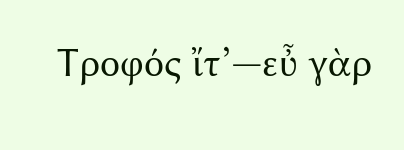Τροφός ἴτ’—εὖ γὰρ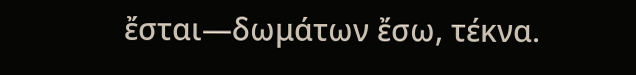ἔσται—δωμάτων ἔσω, τέκνα.